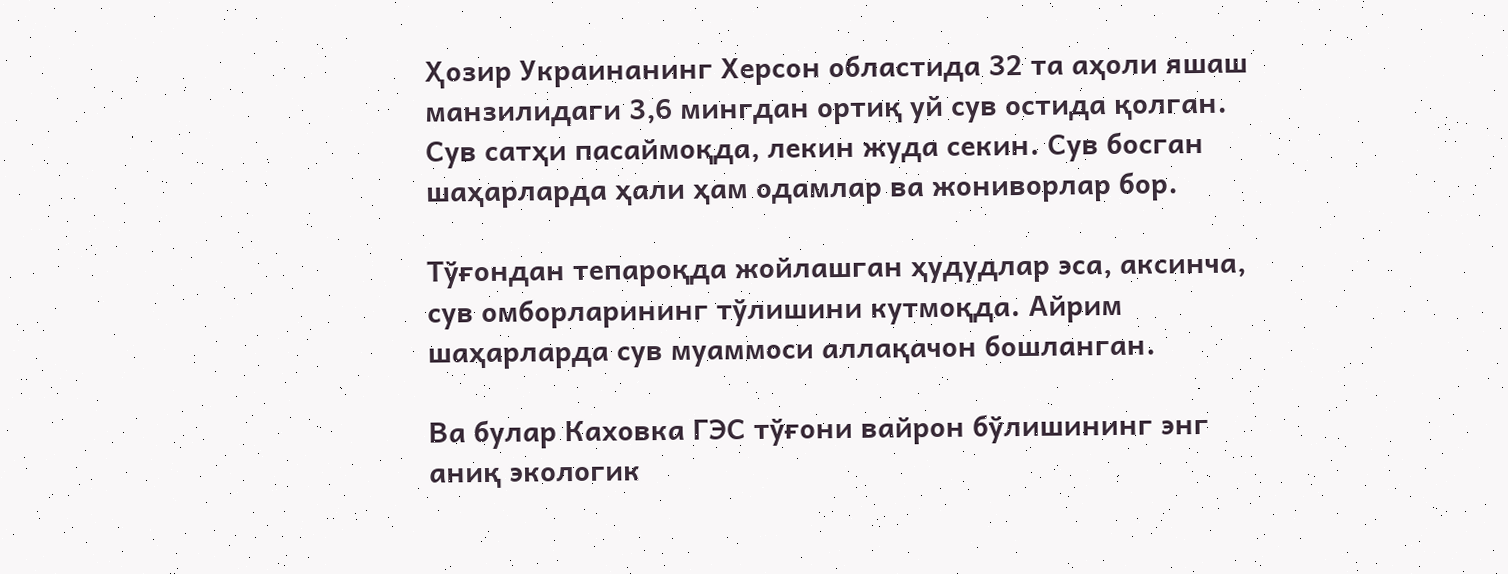Ҳозир Украинанинг Херсон областида 32 та аҳоли яшаш манзилидаги 3,6 мингдан ортиқ уй сув остида қолган. Сув сатҳи пасаймоқда, лекин жуда секин. Сув босган шаҳарларда ҳали ҳам одамлар ва жониворлар бор.

Тўғондан тепароқда жойлашган ҳудудлар эса, аксинча, сув омборларининг тўлишини кутмоқда. Айрим шаҳарларда сув муаммоси аллақачон бошланган.

Ва булар Каховка ГЭС тўғони вайрон бўлишининг энг аниқ экологик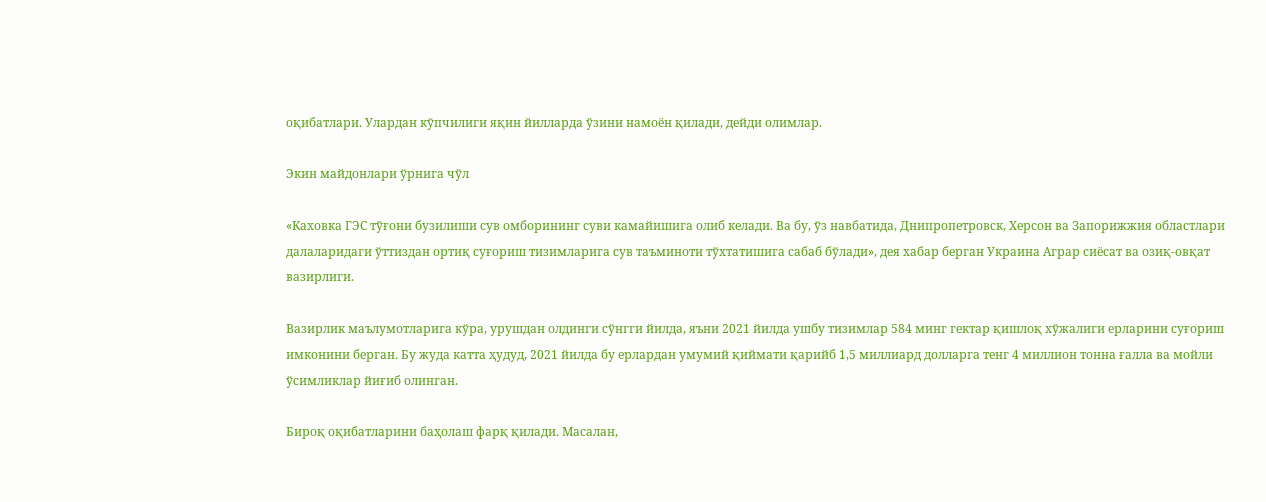оқибатлари. Улардан кўпчилиги яқин йилларда ўзини намоён қилади, дейди олимлар.

Экин майдонлари ўрнига чўл

«Каховка ГЭС тўғони бузилиши сув омборининг суви камайишига олиб келади. Ва бу, ўз навбатида, Днипропетровск, Херсон ва Запорижжия областлари далаларидаги ўттиздан ортиқ суғориш тизимларига сув таъминоти тўхтатишига сабаб бўлади», дея хабар берган Украина Аграр сиёсат ва озиқ-овқат вазирлиги.

Вазирлик маълумотларига кўра, урушдан олдинги сўнгги йилда, яъни 2021 йилда ушбу тизимлар 584 минг гектар қишлоқ хўжалиги ерларини суғориш имконини берган. Бу жуда катта ҳудуд, 2021 йилда бу ерлардан умумий қиймати қарийб 1,5 миллиард долларга тенг 4 миллион тонна ғалла ва мойли ўсимликлар йиғиб олинган.

Бироқ оқибатларини баҳолаш фарқ қилади. Масалан,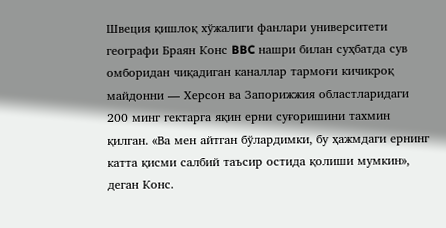Швеция қишлоқ хўжалиги фанлари университети географи Браян Конс BBC нашри билан суҳбатда сув омборидан чиқадиган каналлар тармоғи кичикроқ майдонни — Херсон ва Запорижжия областларидаги 200 минг гектарга яқин ерни суғоришини тахмин қилган. «Ва мен айтган бўлардимки, бу ҳажмдаги ернинг катта қисми салбий таъсир остида қолиши мумкин», деган Конс.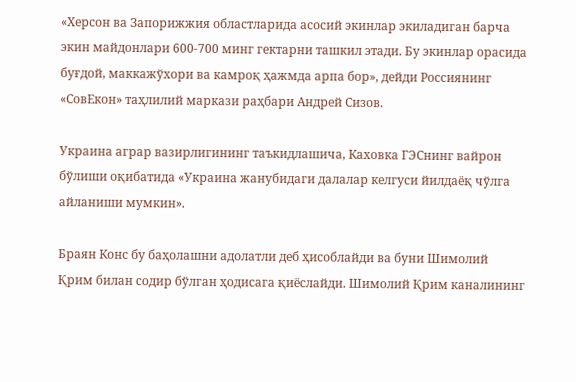«Херсон ва Запорижжия областларида асосий экинлар экиладиган барча экин майдонлари 600-700 минг гектарни ташкил этади. Бу экинлар орасида буғдой, маккажўхори ва камроқ ҳажмда арпа бор», дейди Россиянинг «СовEкон» таҳлилий маркази раҳбари Андрей Сизов.

Украина аграр вазирлигининг таъкидлашича, Каховка ГЭСнинг вайрон бўлиши оқибатида «Украина жанубидаги далалар келгуси йилдаёқ чўлга айланиши мумкин».

Браян Конс бу баҳолашни адолатли деб ҳисоблайди ва буни Шимолий Қрим билан содир бўлган ҳодисага қиёслайди. Шимолий Қрим каналининг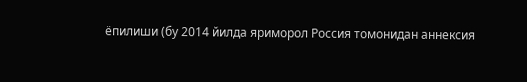ёпилиши (бу 2014 йилда яриморол Россия томонидан аннексия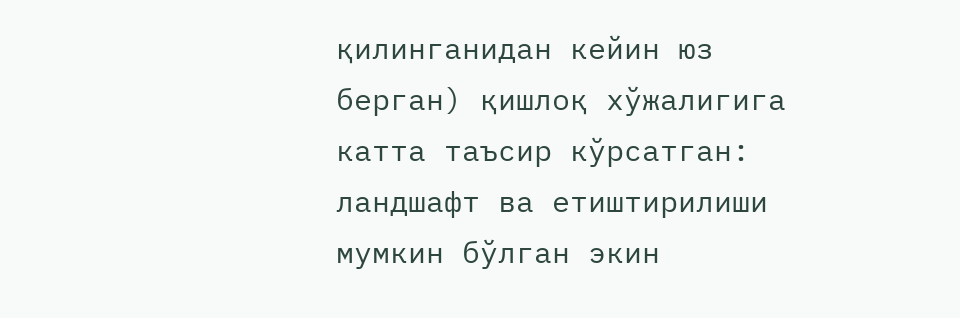қилинганидан кейин юз берган) қишлоқ хўжалигига катта таъсир кўрсатган: ландшафт ва етиштирилиши мумкин бўлган экин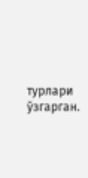турлари ўзгарган.